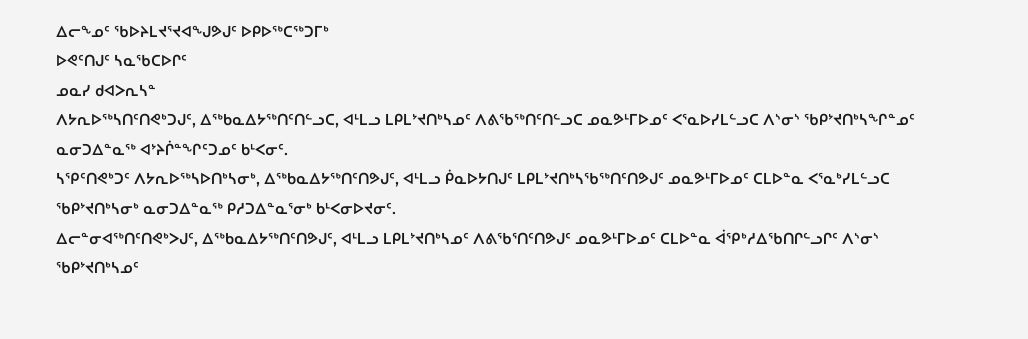ᐃᓕᖕᓄᑦ ᖃᐅᔨᒪᔪᕐᔪᐊᖑᕗᒍᑦ ᐅᑭᐅᖅᑕᖅᑐᒥᒃ
ᐅᕙᑦᑎᒍᑦ ᓴᓇᖃᑕᐅᒋᑦ
ᓄᓇᓯ ᑯᐊᐳᕆᓴᓐ
ᐱᔭᕆᐅᖅᓴᑎᑦᑎᕙᒃᑐᒍᑦ, ᐃᖅᑲᓇᐃᔭᖅᑎᑦᑎᓪᓗᑕ, ᐊᒻᒪᓗ ᒪᑭᒪᔾᔪᑎᒃᓴᓄᑦ ᐱᕕᖃᖅᑎᑦᑎᓪᓗᑕ ᓄᓇᕗᒻᒥᐅᓄᑦ ᐸᕐᓇᐅᓯᒪᓪᓗᑕ ᐱᔅᓂᔅ ᖃᑭᔾᔪᑎᒃᓴᖏᓐᓄᑦ ᓇᓂᑐᐃᓐᓇᖅ ᐊᔾᔨᒌᓐᖏᑦᑐᓄᑦ ᑲᒻᐸᓂᑦ.
ᓴᕿᑦᑎᕙᒃᑐᑦ ᐱᔭᕆᐅᖅᓴᐅᑎᒃᓴᓂᒃ, ᐃᖅᑲᓇᐃᔭᖅᑎᑦᑎᕗᒍᑦ, ᐊᒻᒪᓗ ᑮᓇᐅᔭᑎᒍᑦ ᒪᑭᒪᔾᔪᑎᒃᓴᖃᖅᑎᑦᑎᕗᒍᑦ ᓄᓇᕗᒻᒥᐅᓄᑦ ᑕᒪᐅᓐᓇ ᐸᕐᓇᒃᓯᒪᓪᓗᑕ ᖃᑭᔾᔪᑎᒃᓴᓂᒃ ᓇᓂᑐᐃᓐᓇᖅ ᑭᓱᑐᐃᓐᓇᕐᓂᒃ ᑲᒻᐸᓂᐅᔪᓂᑦ.
ᐃᓕᓐᓂᐊᖅᑎᑦᑎᕙᒃᐳᒍᑦ, ᐃᖅᑲᓇᐃᔭᖅᑎᑦᑎᕗᒍᑦ, ᐊᒻᒪᓗ ᒪᑭᒪᔾᔪᑎᒃᓴᓄᑦ ᐱᕕᖃᕐᑎᑦᑎᕗᒍᑦ ᓄᓇᕗᒻᒥᐅᓄᑦ ᑕᒪᐅᓐᓇ ᐋᕿᒃᓱᐃᖃᑎᒋᓪᓗᒋᑦ ᐱᔅᓂᔅ ᖃᑭᔾᔪᑎᒃᓴᓄᑦ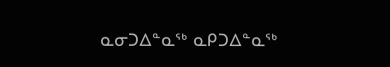ᓇᓂᑐᐃᓐᓇᖅ ᓇᑭᑐᐃᓐᓇᖅ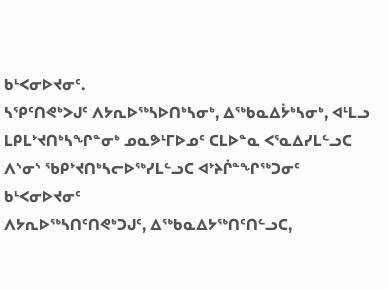ᑲᒻᐸᓂᐅᔪᓂᑦ.
ᓴᕿᑦᑎᕙᒃᐳᒍᑦ ᐱᔭᕆᐅᖅᓴᐅᑎᒃᓴᓂᒃ, ᐃᖅᑲᓇᐃᔮᒃᓴᓂᒃ, ᐊᒻᒪᓗ ᒪᑭᒪᔾᔪᑎᒃᓴᖏᓐᓂᒃ ᓄᓇᕗᒻᒥᐅᓄᑦ ᑕᒪᐅᓐᓇ ᐸᕐᓇᐃᓯᒪᓪᓗᑕ ᐱᔅᓂᔅ ᖃᑭᔾᔪᑎᒃᓴᓕᐅᖅᓯᒪᓪᓗᑕ ᐊᔾᔨᒌᓐᖏᖅᑐᓂᑦ ᑲᒻᐸᓂᐅᔪᓂᑦ
ᐱᔭᕆᐅᖅᓴᑎᑦᑎᕙᒃᑐᒍᑦ, ᐃᖅᑲᓇᐃᔭᖅᑎᑦᑎᓪᓗᑕ,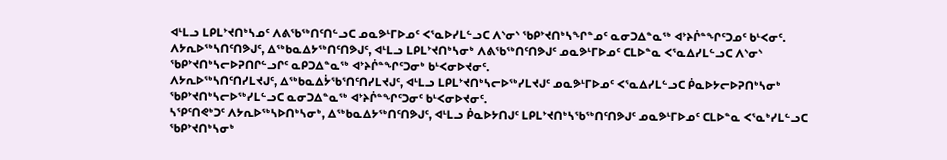ᐊᒻᒪᓗ ᒪᑭᒪᔾᔪᑎᒃᓴᓄᑦ ᐱᕕᖃᖅᑎᑦᑎᓪᓗᑕ ᓄᓇᕗᒻᒥᐅᓄᑦ ᐸᕐᓇᐅᓯᒪᓪᓗᑕ ᐱᔅᓂᔅ ᖃᑭᔾᔪᑎᒃᓴᖏᓐᓄᑦ ᓇᓂᑐᐃᓐᓇᖅ ᐊᔾᔨᒌᓐᖏᑦᑐᓄᑦ ᑲᒻᐸᓂᑦ.
ᐱᔭᕆᐅᖅᓴᑎᑦᑎᕗᒍᑦ, ᐃᖅᑲᓇᐃᔭᖅᑎᑦᑎᕗᒍᑦ, ᐊᒻᒪᓗ ᒪᑭᒪᔾᔪᑎᒃᓴᓂᒃ ᐱᕕᖃᖅᑎᑦᑎᕗᒍᑦ ᓄᓇᕗᒻᒥᐅᓄᑦ ᑕᒪᐅᓐᓇ ᐸᕐᓇᐃᓯᒪᓪᓗᑕ ᐱᔅᓂᔅ ᖃᑭᔾᔪᑎᒃᓴᓕᐅᕈᑎᒋᓪᓗᒋᑦ ᓇᑭᑐᐃᓐᓇᖅ ᐊᔾᔨᒌᓐᖏᑦᑐᓂᒃ ᑲᒻᐸᓂᐅᔪᓂᑦ.
ᐱᔭᕆᐅᖅᓴᑎᑦᑎᓯᒪᔪᒍᑦ, ᐃᖅᑲᓇᐃᔮᖃᕐᑎᑦᑎᓯᒪᔪᒍᑦ, ᐊᒻᒪᓗ ᒪᑭᒪᔾᔪᑎᒃᓴᓕᐅᖅᓯᒪᔪᒍᑦ ᓄᓇᕗᒻᒥᐅᓄᑦ ᐸᕐᓇᐃᓯᒪᓪᓗᑕ ᑮᓇᐅᔭᓕᐅᕈᑎᒃᓴᓂᒃ ᖃᑭᔾᔪᑎᒃᓴᓕᐅᖅᓯᒪᓪᓗᑕ ᓇᓂᑐᐃᓐᓇᖅ ᐊᔾᔨᒌᓐᖏᑦᑐᓂᑦ ᑲᒻᐸᓂᐅᔪᓂᑦ.
ᓴᕿᑦᑎᕙᒃᑐᑦ ᐱᔭᕆᐅᖅᓴᐅᑎᒃᓴᓂᒃ, ᐃᖅᑲᓇᐃᔭᖅᑎᑦᑎᕗᒍᑦ, ᐊᒻᒪᓗ ᑮᓇᐅᔭᑎᒍᑦ ᒪᑭᒪᔾᔪᑎᒃᓴᖃᖅᑎᑦᑎᕗᒍᑦ ᓄᓇᕗᒻᒥᐅᓄᑦ ᑕᒪᐅᓐᓇ ᐸᕐᓇᒃᓯᒪᓪᓗᑕ ᖃᑭᔾᔪᑎᒃᓴᓂᒃ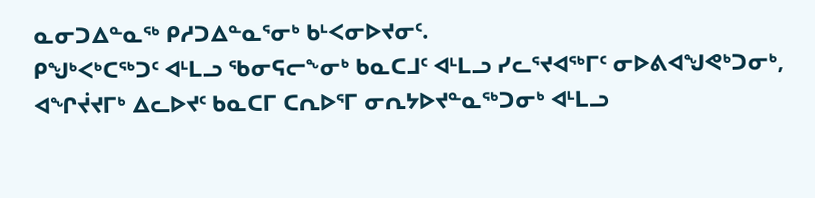ᓇᓂᑐᐃᓐᓇᖅ ᑭᓱᑐᐃᓐᓇᕐᓂᒃ ᑲᒻᐸᓂᐅᔪᓂᑦ.
ᑭᖑᒃᐸᒃᑕᖅᑐᑦ ᐊᒻᒪᓗ ᖃᓂᕋᓕᖕᓂᒃ ᑲᓇᑕᒧᑦ ᐊᒻᒪᓗ ᓯᓚᕐᔪᐊᖅᒥᑦ ᓂᐅᕕᐊᖑᕙᒃᑐᓂᒃ, ᐊᖏᔫᔪᒥᒃ ᐃᓚᐅᔪᑦ ᑲᓇᑕᒥ ᑕᕆᐅᕐᒥ ᓂᕆᔭᐅᔪᓐᓇᖅᑐᓂᒃ ᐊᒻᒪᓗ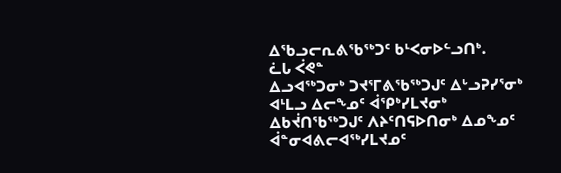ᐃᖃᓗᓕᕆᕕᖃᖅᑐᑦ ᑲᒻᐸᓂᐅᓪᓗᑎᒃ.
ᓛᒐ ᐹᕙᓐ
ᐃᓗᐊᖅᑐᓂᒃ ᑐᔪᕐᒥᕕᖃᖅᑐᒍᑦ ᐃᒡᓗᕈᓯᕐᓂᒃ ᐊᒻᒪᓗ ᐃᓕᖕᓄᑦ ᐋᕿᒃᓯᒪᔪᓂᒃ ᐃᑲᔫᑎᖃᖅᑐᒍᑦ ᐱᔨᑦᑎᕋᐅᑎᓂᒃ ᐃᓄᖕᓄᑦ ᐋᓐᓂᐊᕕᓕᐊᖅᓯᒪᔪᓄᑦ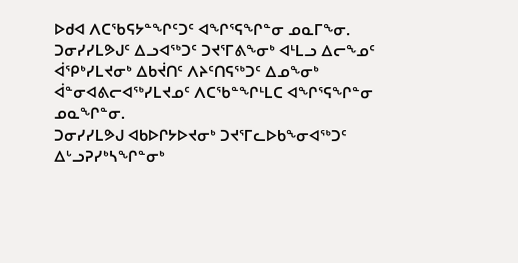ᐅᑯᐊ ᐱᑕᖃᕋᔭᓐᖏᑦᑐᑦ ᐊᖏᕐᕋᖏᓐᓂ ᓄᓇᒥᖕᓂ.
ᑐᓂᓯᓯᒪᕗᒍᑦ ᐃᓗᐊᖅᑐᑦ ᑐᔪᕐᒥᕕᖕᓂᒃ ᐊᒻᒪᓗ ᐃᓕᖕᓄᑦ ᐋᕿᒃᓯᒪᔪᓂᒃ ᐃᑲᔫᑎᑦ ᐱᔨᑦᑎᕋᖅᑐᑦ ᐃᓄᖕᓂᒃ ᐋᓐᓂᐊᕕᓕᐊᖅᓯᒪᔪᓄᑦ ᐱᑕᖃᓐᖏᒻᒪᑕ ᐊᖏᕐᕋᖏᓐᓂ ᓄᓇᖏᓐᓂ.
ᑐᓂᓯᓯᒪᕗᒍ ᐊᑲᐅᒋᔭᐅᔪᓂᒃ ᑐᔪᕐᒥᓚᐅᑲᖕᓂᐊᖅᑐᑦ ᐃᒡᓗᕈᓯᒃᓴᖏᓐᓂᒃ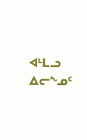ᐊᒻᒪᓗ ᐃᓕᖕᓄᑦ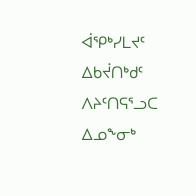ᐋᕿᒃᓯᒪᔪᑦ ᐃᑲᔫᑎᒃᑯᑦ ᐱᔨᑦᑎᕋᕐᓗᑕ ᐃᓄᖕᓂᒃ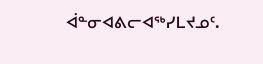ᐋᓐᓂᐊᕕᓕᐊᖅᓯᒪᔪᓄᑦ.